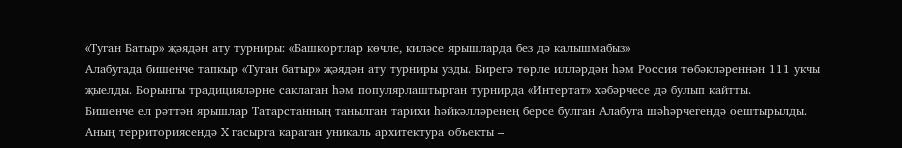«Туган Батыр» җәядән ату турниры: «Башкортлар көчле, киләсе ярышларда без дә калышмабыз»
Алабугада бишенче тапкыр «Туган батыр» җәядән ату турниры узды. Бирегә төрле илләрдән һәм Россия төбәкләреннән 111 укчы җыелды. Борынгы традицияләрне саклаган һәм популярлаштырган турнирда «Интертат» хәбәрчесе дә булып кайтты.
Бишенче ел рәттән ярышлар Татарстанның танылган тарихи һәйкәлләренең берсе булган Алабуга шәһәрчегендә оештырылды. Аның территориясендә X гасырга караган уникаль архитектура объекты –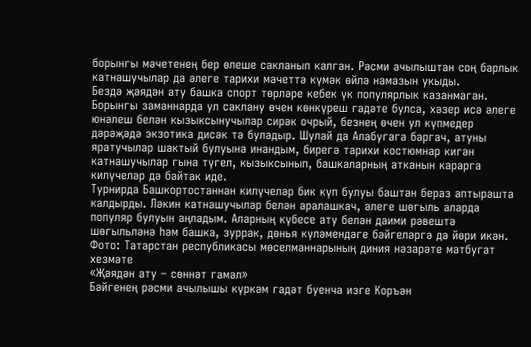борынгы мәчетенең бер өлеше сакланып калган. Рәсми ачылыштан соң барлык катнашучылар да әлеге тарихи мәчеттә күмәк өйлә намазын укыды.
Бездә җәядән ату башка спорт төрләре кебек үк популярлык казанмаган. Борынгы заманнарда ул саклану өчен көнкүреш гадәте булса, хәзер исә әлеге юнәлеш белән кызыксынучылар сирәк очрый, безнең өчен ул күпмедер дәрәҗәдә экзотика дисәк тә буладыр. Шулай да Алабугага баргач, атуны яратучылар шактый булуына инандым, бирегә тарихи костюмнар кигән катнашучылар гына түгел, кызыксынып, башкаларның атканын карарга килүчеләр дә байтак иде.
Турнирда Башкортостаннан килүчеләр бик күп булуы баштан бераз аптырашта калдырды. Ләкин катнашучылар белән аралашкач, әлеге шөгыль аларда популяр булуын аңладым. Аларның күбесе ату белән даими рәвештә шөгыльләнә һәм башка, зуррак, дөнья күләмендәге бәйгеләргә дә йөри икән.
Фото: Татарстан республикасы мөселманнарының диния нәзарәте матбугат хезмәте
«Җәядән ату – сөннәт гамәл»
Бәйгенең рәсми ачылышы күркәм гадәт буенча изге Коръән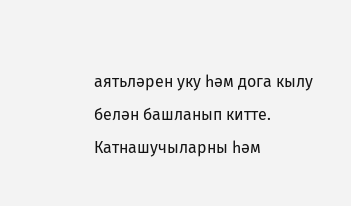аятьләрен уку һәм дога кылу белән башланып китте. Катнашучыларны һәм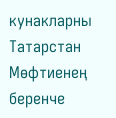кунакларны Татарстан Мөфтиенең беренче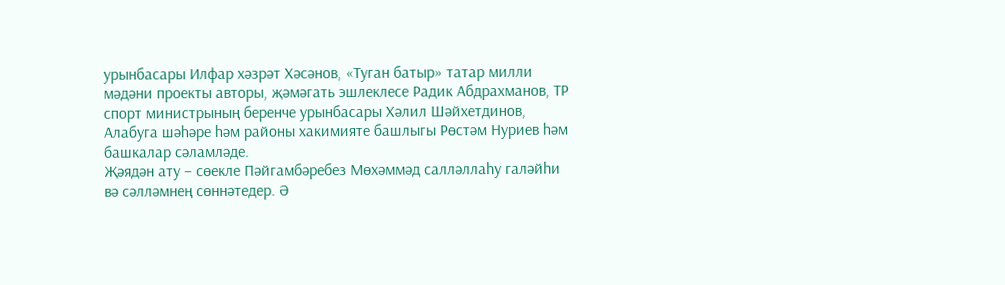урынбасары Илфар хәзрәт Хәсәнов, «Туган батыр» татар милли мәдәни проекты авторы, җәмәгать эшлеклесе Радик Абдрахманов, ТР спорт министрының беренче урынбасары Хәлил Шәйхетдинов, Алабуга шәһәре һәм районы хакимияте башлыгы Рөстәм Нуриев һәм башкалар сәламләде.
Җәядән ату – сөекле Пәйгамбәребез Мөхәммәд салләллаһу галәйһи вә сәлләмнең сөннәтедер. Ә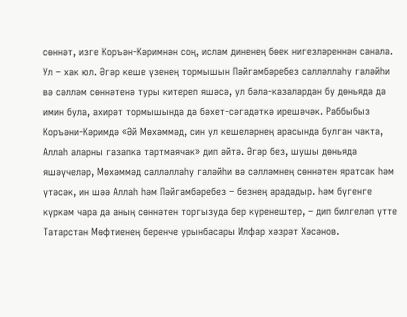сөннәт, изге Коръән-Кәримнән соң, ислам диненең бөек нигезләреннән санала. Ул – хак юл. Әгәр кеше үзенең тормышын Пәйгамбәребез салләллаһу галәйһи вә сәлләм сөннәтенә туры китереп яшәсә, ул бәла-казалардан бу дөньяда да имин була, ахирәт тормышында да бәхет-сәгадәткә ирешәчәк. Раббыбыз Коръәни-Кәримдә «Әй Мөхәммәд, син ул кешеләрнең арасында булган чакта, Аллаһ аларны газапка тартмаячак» дип әйтә. Әгәр без, шушы дөньяда яшәүчеләр, Мөхәммәд салләллаһу галәйһи вә сәлләмнең сөннәтен яратсак һәм үтәсәк, ин шәә Аллаһ һәм Пәйгамбәребез – безнең арададыр. Һәм бүгенге күркәм чара да аның сөннәтен торгызуда бер күренештер, – дип билгеләп үтте Татарстан Мөфтиенең беренче урынбасары Илфар хәзрәт Хәсәнов.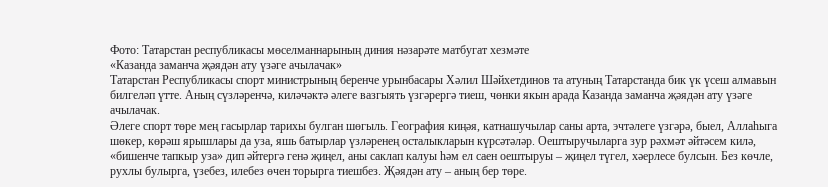Фото: Татарстан республикасы мөселманнарының диния нәзарәте матбугат хезмәте
«Казанда заманча җәядән ату үзәге ачылачак»
Татарстан Республикасы спорт министрының беренче урынбасары Хәлил Шәйхетдинов та атуның Татарстанда бик үк үсеш алмавын билгеләп үтте. Аның сүзләренчә, киләчәктә әлеге вазгыять үзгәрергә тиеш, чөнки якын арада Казанда заманча җәядән ату үзәге ачылачак.
Әлеге спорт төре мең гасырлар тарихы булган шөгыль. География киңәя, катнашучылар саны арта, эчтәлеге үзгәрә, быел, Аллаһыга шөкер, көрәш ярышлары да уза, яшь батырлар үзләренең осталыкларын күрсәтәләр. Оештыручыларга зур рәхмәт әйтәсем килә, «бишенче тапкыр уза» дип әйтергә генә җиңел, аны саклап калуы һәм ел саен оештыруы – җиңел түгел, хәерлесе булсын. Без көчле, рухлы булырга, үзебез, илебез өчен торырга тиешбез. Җәядән ату – аның бер төре.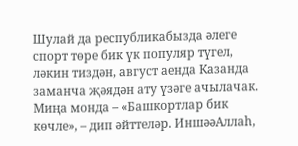Шулай да республикабызда әлеге спорт төре бик үк популяр түгел, ләкин тиздән, август аенда Казанда заманча җәядән ату үзәге ачылачак. Миңа монда – «Башкортлар бик көчле», – дип әйттеләр. ИншәәАллаһ,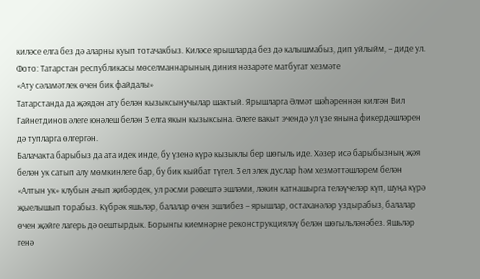киләсе елга без дә аларны куып тотачакбыз. Киләсе ярышларда без дә калышмабыз, дип уйлыйм, – диде ул.
Фото: Татарстан республикасы мөселманнарының диния нәзарәте матбугат хезмәте
«Ату сәламәтлек өчен бик файдалы»
Татарстанда да җәядән ату белән кызыксынучылар шактый. Ярышларга Әлмәт шәһәреннән килгән Вил Гайнетдинов әлеге юнәлеш белән 3 елга якын кызыксына. Әлеге вакыт эчендә ул үзе янына фикердәшләрен дә тупларга өлгергән.
Балачакта барыбыз да ата идек инде, бу үзенә күрә кызыклы бер шөгыль иде. Хәзер исә барыбызның җәя белән ук сатып алу мөмкинлеге бар, бу бик кыйбат түгел. 3 ел элек дуслар һәм хезмәттәшләрем белән «Алтын ук» клубын ачып җибәрдек, ул рәсми рәвештә эшләми, ләкин катнашырга теләүчеләр күп, шуңа күрә җыелышып торабыз. Күбрәк яшьләр, балалар өчен эшлибез – ярышлар, остаханәләр уздырабыз, балалар өчен җәйге лагерь дә оештырдык. Борынгы киемнәрне реконструкцияләү белән шөгыльләнәбез. Яшьләр генә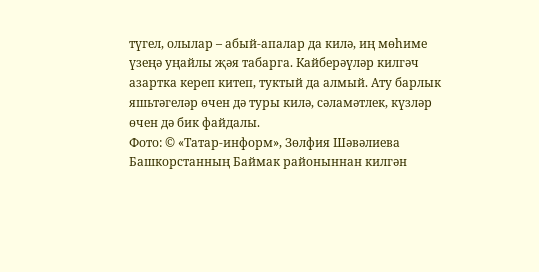түгел, олылар – абый-апалар да килә, иң мөһиме үзеңә уңайлы җәя табарга. Кайберәүләр килгәч азартка кереп китеп, туктый да алмый. Ату барлык яшьтәгеләр өчен дә туры килә, сәламәтлек, күзләр өчен дә бик файдалы.
Фото: © «Татар-информ», Зөлфия Шәвәлиева
Башкорстанның Баймак районыннан килгән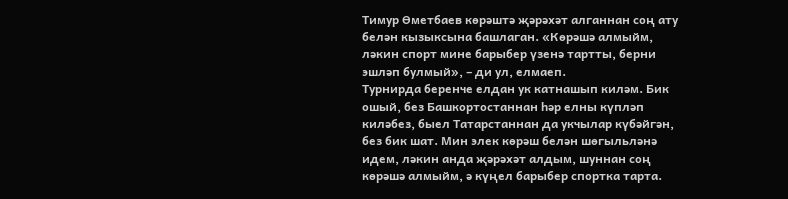Тимур Өметбаев көрәштә җәрәхәт алганнан соң ату белән кызыксына башлаган. «Көрәшә алмыйм, ләкин спорт мине барыбер үзенә тартты, берни эшләп булмый», – ди ул, елмаеп.
Турнирда беренче елдан ук катнашып киләм. Бик ошый, без Башкортостаннан һәр елны күпләп киләбез, быел Татарстаннан да укчылар күбәйгән, без бик шат. Мин элек көрәш белән шөгыльләнә идем, ләкин анда җәрәхәт алдым, шуннан соң көрәшә алмыйм, ә күңел барыбер спортка тарта.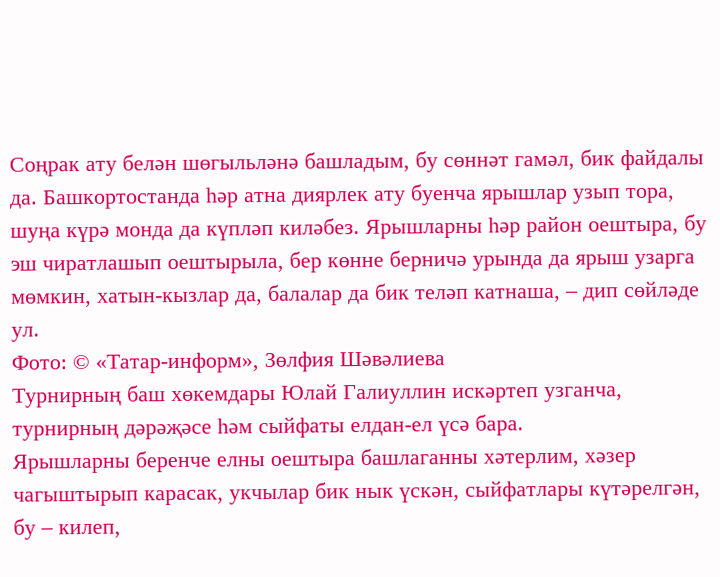Соңрак ату белән шөгыльләнә башладым, бу сөннәт гамәл, бик файдалы да. Башкортостанда һәр атна диярлек ату буенча ярышлар узып тора, шуңа күрә монда да күпләп киләбез. Ярышларны һәр район оештыра, бу эш чиратлашып оештырыла, бер көнне берничә урында да ярыш узарга мөмкин, хатын-кызлар да, балалар да бик теләп катнаша, – дип сөйләде ул.
Фото: © «Татар-информ», Зөлфия Шәвәлиева
Турнирның баш хөкемдары Юлай Галиуллин искәртеп узганча, турнирның дәрәҗәсе һәм сыйфаты елдан-ел үсә бара.
Ярышларны беренче елны оештыра башлаганны хәтерлим, хәзер чагыштырып карасак, укчылар бик нык үскән, сыйфатлары күтәрелгән, бу – килеп,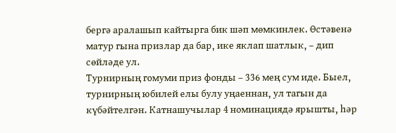бергә аралашып кайтырга бик шәп мөмкинлек. Өстәвенә матур гына призлар да бар, ике яклап шатлык, – дип сөйләде ул.
Турнирның гомуми приз фонды – 336 мең сум иде. Быел, турнирның юбилей елы булу уңаеннан, ул тагын да күбәйтелгән. Катнашучылар 4 номинациядә ярышты, һәр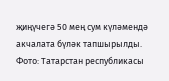җиңүчегә 50 мең сум күләмендә акчалата бүләк тапшырылды.
Фото: Татарстан республикасы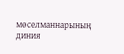мөселманнарының диния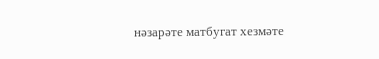нәзарәте матбугат хезмәте